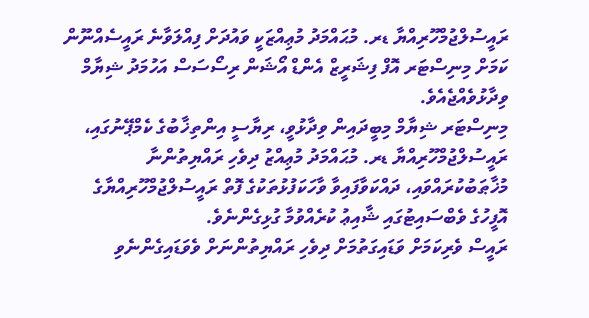ރައީސުލްޖުމްހޫރިއްޔާ ޑރ. މުޙައްމަދު މުޢިއްޒަކީ ވައުދަށް ފިއްލަވާނެ ރައީސެއްނޫން ކަމަށް މިނިސްޓަރ އޮފް ފިޝަރީޒް އެންޑް އޯޝަން ރިސޯސަސް އަހުމަދު ޝިޔާމް ވިދާޅުވެއްޖެއެވެ.
މިނިސްޓަރ ޝިޔާމް މިބީދައިން ވިދާޅުވީ، ރިޔާސީ އިންތިޚާބުގެ ކެމްޕޭނުގައި، ރައީސުލްޖުމްހޫރިއްޔާ ޑރ. މުޙައްމަދު މުޢިއްޒު ދިވެހި ރައްޔިތުންނާ މުޚާޠަބުކުރައްވައި، ދައްކަވާފައިވާ ވާހަކަފުޅުތަކުގެ ފޮތް ރައީސުލްޖުމްހޫރިއްޔާގެ އޮފީހުގެ ވެބްސައިޓުގައި ޝާއިޢު ކުރެއްވުމާ ގުޅިގެންނެވެ.
ރައީސް ވެރިކަމަށް ވަޑައިގަތުމަށް ދިވެހި ރައްޔިތުންނަށް ވެވަޑައިގެންނެވި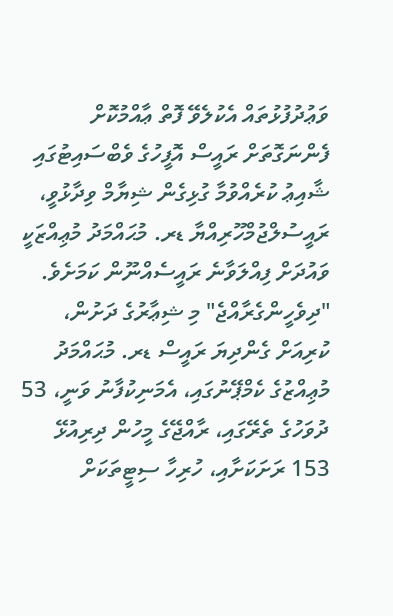ވަޢުދުފުޅުތައް އެކުލެވޭ ފޮތް ޢާއްމުކޮށް ފެންނަގޮތަށް ރައީސް އޮފީހުގެ ވެބްސައިޓުގައި ޝާއިޢު ކުރެއްވުމާ ގުޅިގެން ޝިޔާމް ވިދާޅުވީ، ރައީސުލްޖުމްހޫރިއްޔާ ޑރ. މުޙައްމަދު މުޢިއްޒަކީ ވައުދަށް ފިއްލަވާނެ ރައީސެއްނޫން ކަމަށެވެ.
"ދިވެހީންގެރާއްޖެ" މި ޝިޢާރުގެ ދަށުން، ކުރިއަށް ގެންދިޔަ ރައީސް ޑރ. މުޙައްމަދު މުޢިއްޒުގެ ކެމްޕޭނުގައި، އެމަނިކުފާނު ވަނީ، 53 ދުވަހުގެ ތެރޭގައި، ރާއްޖޭގެ މީހުން ދިރިއުޅޭ 153 ރަށަކަށާއި، ހުރިހާ ސިޓީތަކަށް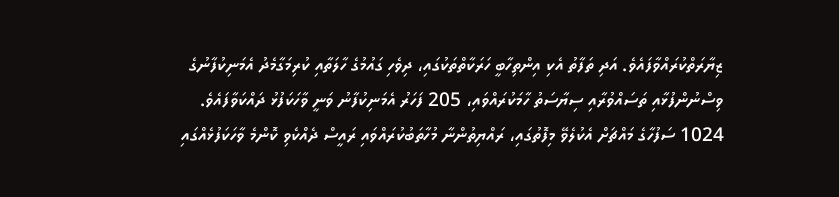ޒިޔާރަތްކުރައްވާފައެވެ. އަދި ތަފާތު އެކި އިންތިހާބީ ހަރަކާތްތަކުގައި، ދިވެހި ގައުމުގެ ހާލަތާއި ކުރިމަގާމެދު އެމަނިކުފާނުގެ ވިސްނުންފުޅާއި ތަސައްވުރާއި ސިޔާސަތު ހާމަކުރައްވައި، 205 ފަހަރު އެމަނިކުފާނު ވަނީ ވާހަކަފުޅު ދައްކަވާފައެވެ.
1024 ސަފުހާގެ މައްޗަށް އެކުލެވޭ މިފޮތުގައި، ރައްޔިތުންނާ މުހާތަބުކުރައްވައި ރައީސް ދެއްކެވި ކޮންމެ ވާހަކަފުޅެއްގައި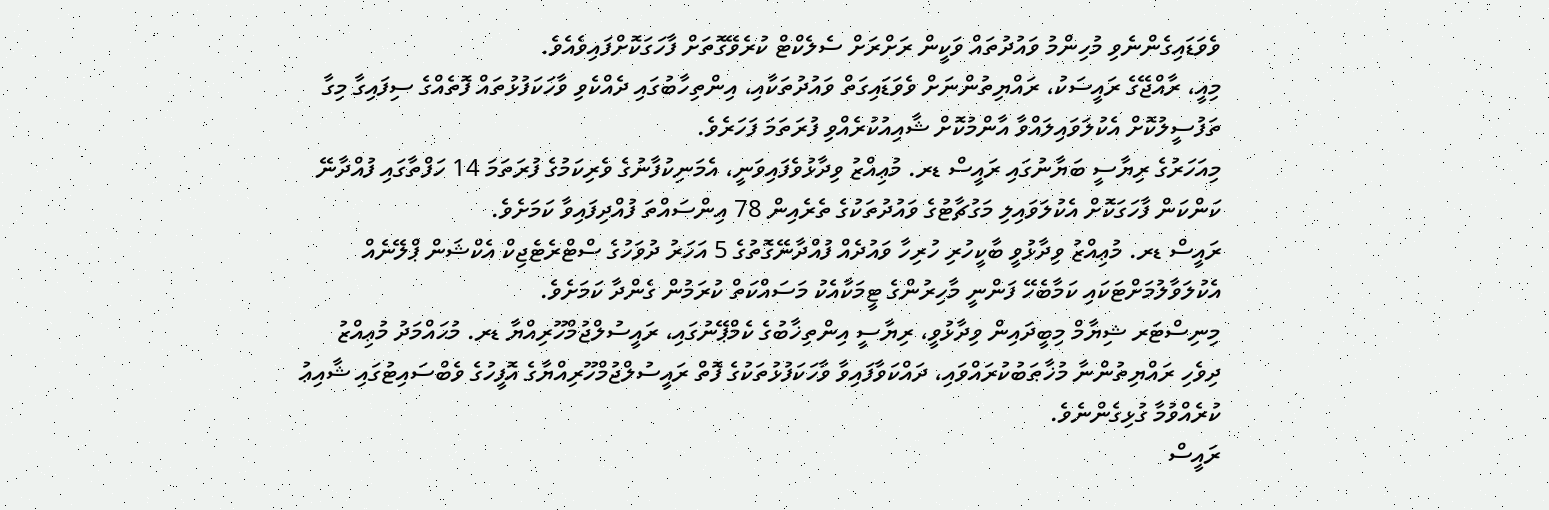ވެވަޑައިގެންނެވި މުހިންމު ވައުދުތައް ވަކީން ރަށްރަށް ސެލެކްޓް ކުރެވޭގޮތަށް ފާހަގަކޮށްފައިވެއެވެ.
މިއީ، ރާއްޖޭގެ ރައީސަކު، ރައްޔިތުންނަށް ވެވަޑައިގަތް ވައުދުތަކާއި، އިންތިހާބުގައި ދެއްކެވި ވާހަކަފުޅުތައް ފޮތެއްގެ ސިފައިގާ މިގާ ތަފުސީލުކޮށް އެކުލަވައިލައްވާ އާންމުކޮށް ޝާއިއުކުރެއްވި ފުރަތަމަ ފަހަރެވެ.
މިއަހަރުގެ ރިޔާސީ ބަޔާނުގައި ރައީސް ޑރ. މުޢިއްޒު ވިދާޅުވެފައިވަނީ، އެމަނިކުފާނުގެ ވެރިކަމުގެ ފުރަތަމަ 14 ހަފްތާގައި ފުއްދާނޭ ކަންކަން ފާހަގަކޮށް އެކުލަވައިލި މަގުޗާޓުގެ ވައުދުތަކުގެ ތެރެއިން 78 އިންސައްތަ ފުއްދިފައިވާ ކަމަށެވެ.
ރައީސް ޑރ. މުޢިއްޒު ވިދާޅުވީ ބާކީހުރި ހުރިހާ ވައުދެއް ފުއްދާނޭގޮތުގެ 5 އަހަރު ދުވަހުގެ ސްޓްރެޓެޖިކް އެކްޝަން ޕްލޭނެއް އެކުލަވާލުމަށްޓަކައި ކަމާބެހޭ ފަންނީ މާހިރުންގެ ޓީމަކާއެކު މަސައްކަތް ކުރަމުން ގެންދާ ކަމަށެވެ.
މިނިސްޓަރ ޝިޔާމް މިބީދައިން ވިދާޅުވީ، ރިޔާސީ އިންތިޚާބުގެ ކެމްޕޭނުގައި، ރައީސުލްޖުމްހޫރިއްޔާ ޑރ. މުޙައްމަދު މުޢިއްޒު ދިވެހި ރައްޔިތުންނާ މުޚާޠަބުކުރައްވައި، ދައްކަވާފައިވާ ވާހަކަފުޅުތަކުގެ ފޮތް ރައީސުލްޖުމްހޫރިއްޔާގެ އޮފީހުގެ ވެބްސައިޓުގައި ޝާއިޢު ކުރެއްވުމާ ގުޅިގެންނެވެ.
ރައީސް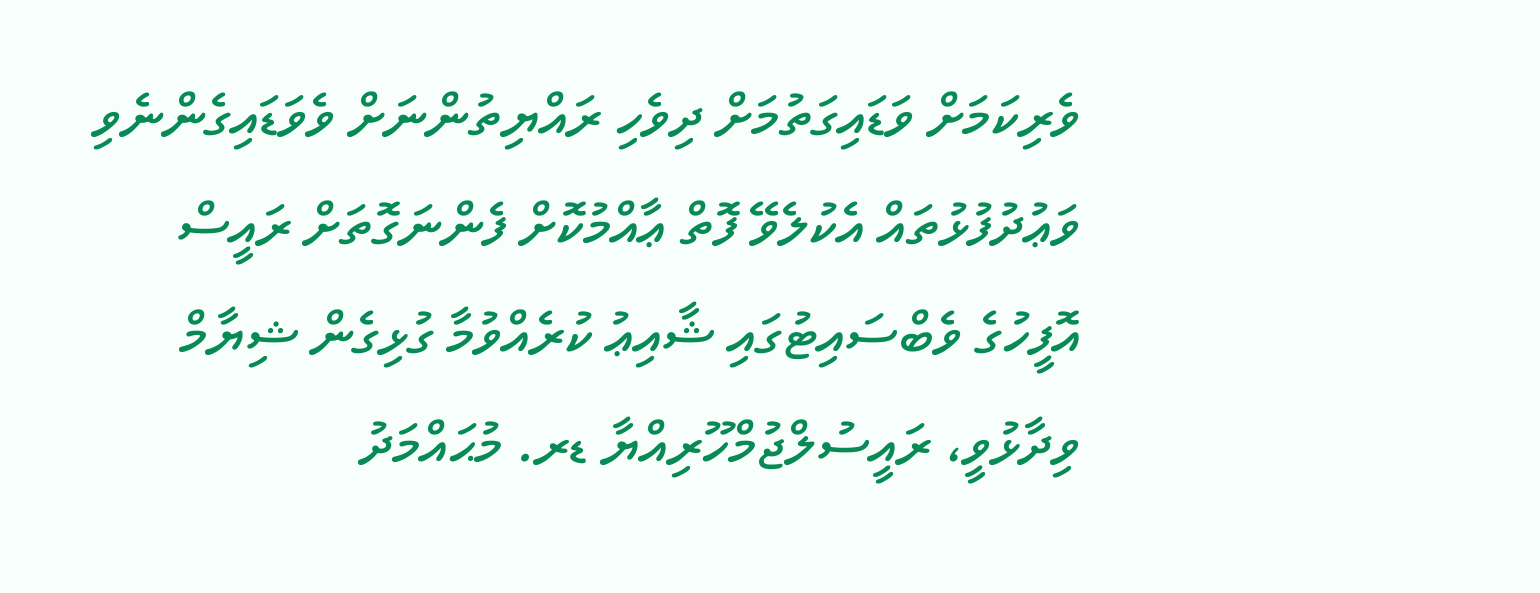ވެރިކަމަށް ވަޑައިގަތުމަށް ދިވެހި ރައްޔިތުންނަށް ވެވަޑައިގެންނެވި ވަޢުދުފުޅުތައް އެކުލެވޭ ފޮތް ޢާއްމުކޮށް ފެންނަގޮތަށް ރައީސް އޮފީހުގެ ވެބްސައިޓުގައި ޝާއިޢު ކުރެއްވުމާ ގުޅިގެން ޝިޔާމް ވިދާޅުވީ، ރައީސުލްޖުމްހޫރިއްޔާ ޑރ. މުޙައްމަދު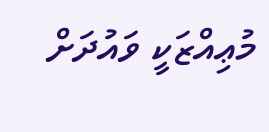މުޢިއްޒަކީ ވައުދަށް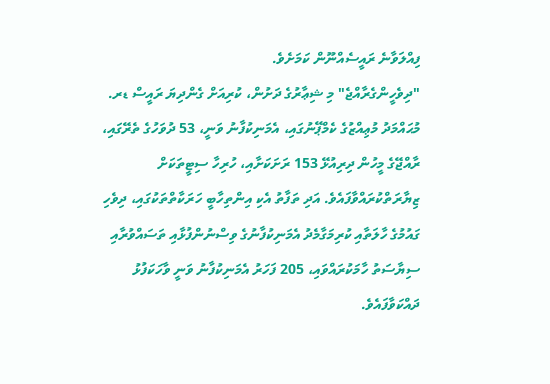ފިއްލަވާނެ ރައީސެއްނޫން ކަމަށެވެ.
"ދިވެހީންގެރާއްޖެ" މި ޝިޢާރުގެ ދަށުން، ކުރިއަށް ގެންދިޔަ ރައީސް ޑރ. މުޙައްމަދު މުޢިއްޒުގެ ކެމްޕޭނުގައި، އެމަނިކުފާނު ވަނީ، 53 ދުވަހުގެ ތެރޭގައި، ރާއްޖޭގެ މީހުން ދިރިއުޅޭ 153 ރަށަކަށާއި، ހުރިހާ ސިޓީތަކަށް ޒިޔާރަތްކުރައްވާފައެވެ. އަދި ތަފާތު އެކި އިންތިހާބީ ހަރަކާތްތަކުގައި، ދިވެހި ގައުމުގެ ހާލަތާއި ކުރިމަގާމެދު އެމަނިކުފާނުގެ ވިސްނުންފުޅާއި ތަސައްވުރާއި ސިޔާސަތު ހާމަކުރައްވައި، 205 ފަހަރު އެމަނިކުފާނު ވަނީ ވާހަކަފުޅު ދައްކަވާފައެވެ.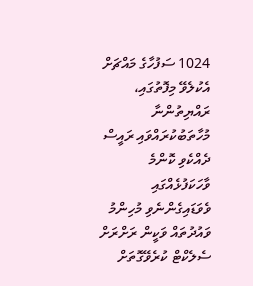1024 ސަފުހާގެ މައްޗަށް އެކުލެވޭ މިފޮތުގައި، ރައްޔިތުންނާ މުހާތަބުކުރައްވައި ރައީސް ދެއްކެވި ކޮންމެ ވާހަކަފުޅެއްގައި ވެވަޑައިގެންނެވި މުހިންމު ވައުދުތައް ވަކީން ރަށްރަށް ސެލެކްޓް ކުރެވޭގޮތަށް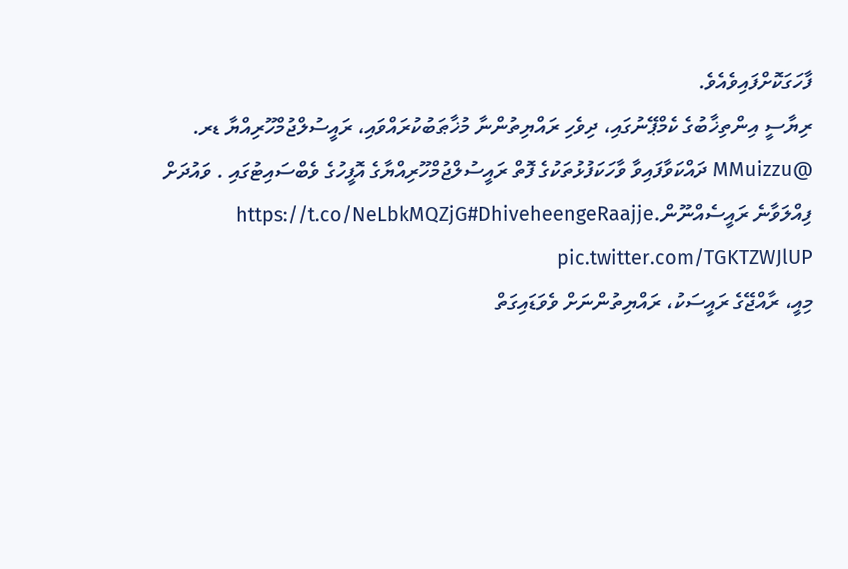ފާހަގަކޮށްފައިވެއެވެ.
ރިޔާސީ އިންތިޚާބުގެ ކެމްޕޭނުގައި، ދިވެހި ރައްޔިތުންނާ މުޚާޠަބުކުރައްވައި، ރައީސުލްޖުމްހޫރިއްޔާ ޑރ. @MMuizzu ދައްކަވާފައިވާ ވާހަކަފުޅުތަކުގެ ފޮތް ރައީސުލްޖުމްހޫރިއްޔާގެ އޮފީހުގެ ވެބްސައިޓުގައި . ވައުދަށް ފިއްލަވާނެ ރައީސެއްނޫން.https://t.co/NeLbkMQZjG#DhiveheengeRaajje pic.twitter.com/TGKTZWJlUP
މިއީ، ރާއްޖޭގެ ރައީސަކު، ރައްޔިތުންނަށް ވެވަޑައިގަތް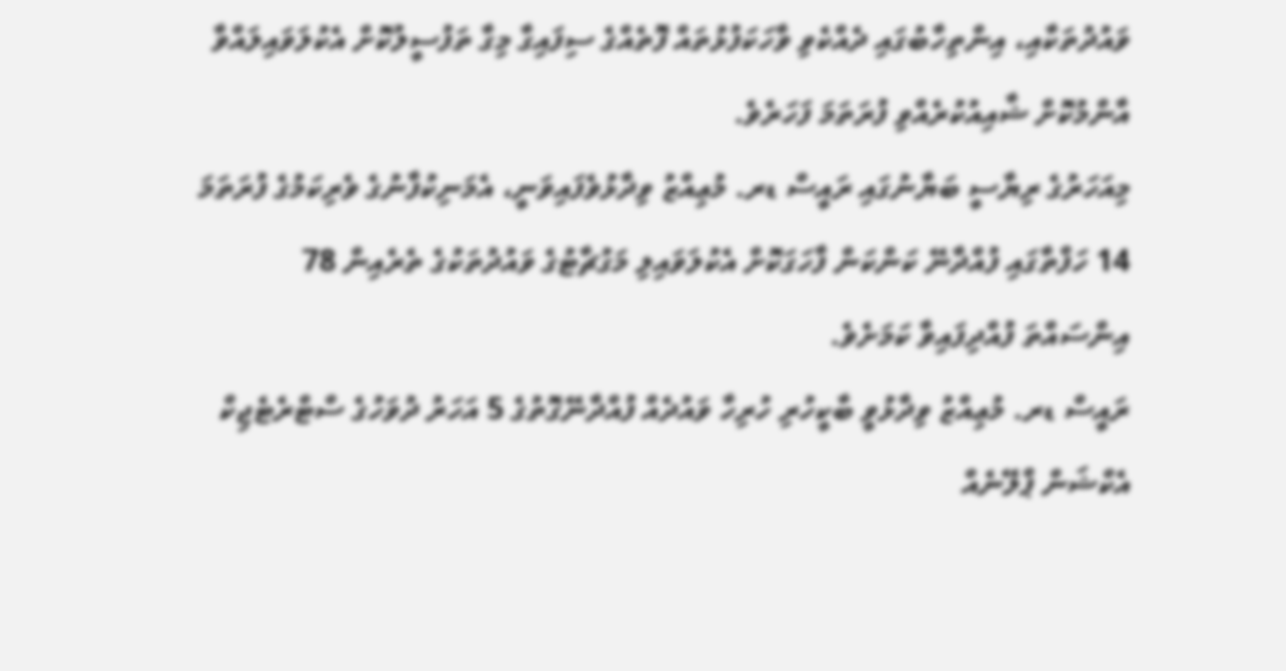ވައުދުތަކާއި، އިންތިހާބުގައި ދެއްކެވި ވާހަކަފުޅުތައް ފޮތެއްގެ ސިފައިގާ މިގާ ތަފުސީލުކޮށް އެކުލަވައިލައްވާ އާންމުކޮށް ޝާއިއުކުރެއްވި ފުރަތަމަ ފަހަރެވެ.
މިއަހަރުގެ ރިޔާސީ ބަޔާނުގައި ރައީސް ޑރ. މުޢިއްޒު ވިދާޅުވެފައިވަނީ، އެމަނިކުފާނުގެ ވެރިކަމުގެ ފުރަތަމަ 14 ހަފްތާގައި ފުއްދާނޭ ކަންކަން ފާހަގަކޮށް އެކުލަވައިލި މަގުޗާޓުގެ ވައުދުތަކުގެ ތެރެއިން 78 އިންސައްތަ ފުއްދިފައިވާ ކަމަށެވެ.
ރައީސް ޑރ. މުޢިއްޒު ވިދާޅުވީ ބާކީހުރި ހުރިހާ ވައުދެއް ފުއްދާނޭގޮތުގެ 5 އަހަރު ދުވަހުގެ ސްޓްރެޓެޖިކް އެކްޝަން ޕްލޭނެއް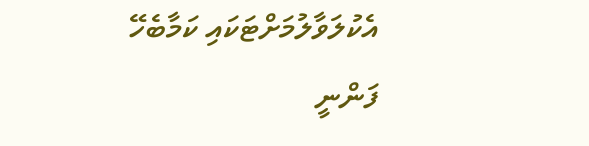އެކުލަވާލުމަށްޓަކައި ކަމާބެހޭ ފަންނީ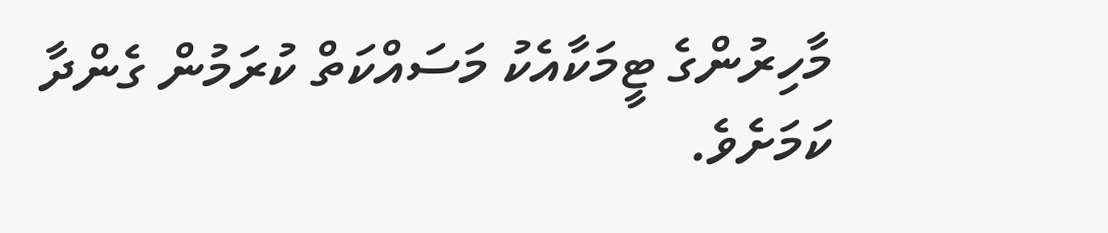މާހިރުންގެ ޓީމަކާއެކު މަސައްކަތް ކުރަމުން ގެންދާ ކަމަށެވެ.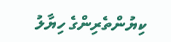ކިޔުންތެރިންގެ ހިޔާލު